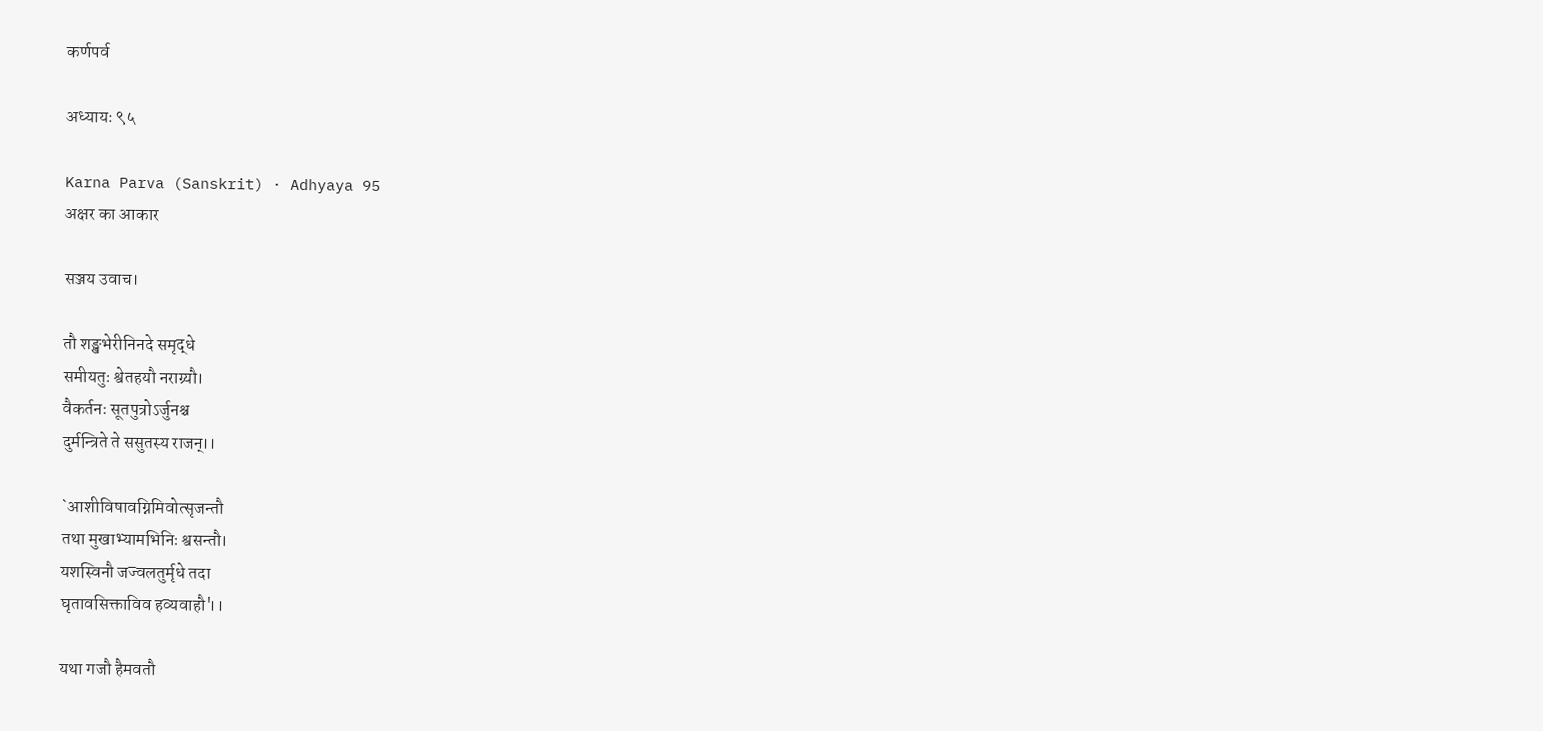कर्णपर्व

अध्यायः ९५

Karna Parva (Sanskrit) · Adhyaya 95
अक्षर का आकार

सञ्जय उवाच।

तौ शङ्खभेरीनिनदे समृद्धे
समीयतुः श्वेतहयौ नराग्र्यौ।
वैकर्तनः सूतपुत्रोऽर्जुनश्च
दुर्मन्त्रिते ते ससुतस्य राजन्।।

`आशीविषावग्निमिवोत्सृजन्तौ
तथा मुखाभ्यामभिनिः श्वसन्तौ।
यशस्विनौ जज्वलतुर्मृधे तदा
घृतावसिक्ताविव हव्यवाहौ'।।

यथा गजौ हैमवतौ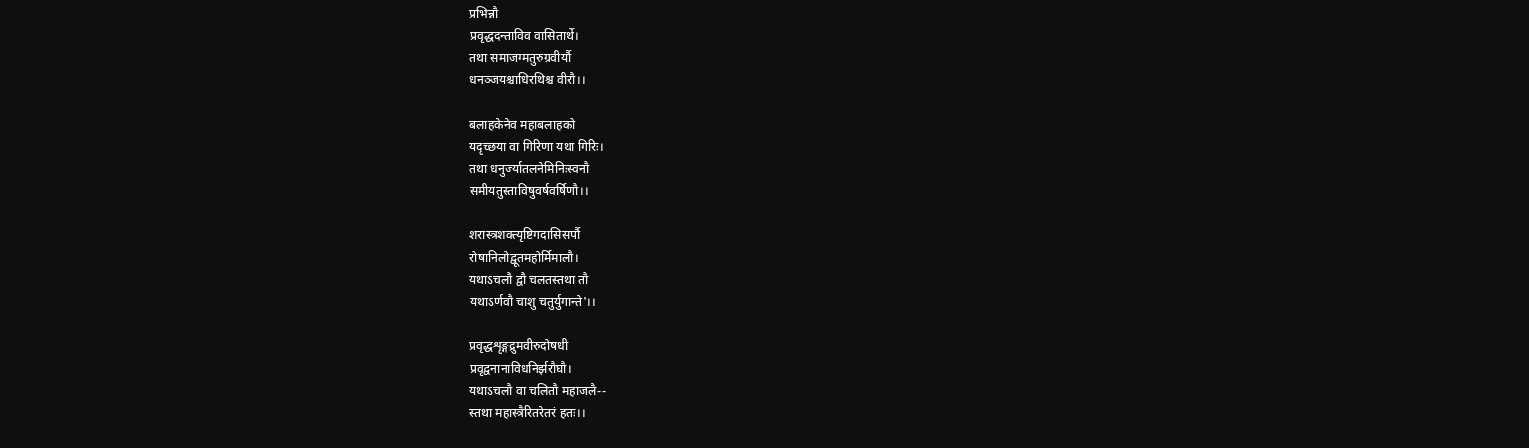प्रभिन्नौ
प्रवृद्धदन्ताविव वासितार्थे।
तथा समाजग्मतुरुग्रवीर्यौ
धनञ्जयश्चाधिरथिश्च वीरौ।।

बलाहकेनेव महाबलाहको
यदृच्छया वा गिरिणा यथा गिरिः।
तथा धनुर्ज्यातलनेमिनिःस्वनौ
समीयतुस्ताविषुवर्षवर्षिणौ।।

शरास्त्रशक्त्यृष्टिगदासिसर्पौ
रोषानिलोद्वूतमहोर्मिमालौ।
यथाऽचलौ द्वौ चलतस्तथा तौ
यथाऽर्णवौ चाशु चतुर्युगान्ते'।।

प्रवृद्धशृङ्गद्रुमवीरुदोषधी
प्रवृद्वनानाविधनिर्झरौघौ।
यथाऽचलौ वा चलितौ महाजलै--
स्तथा महास्त्रैरितरेतरं हतः।।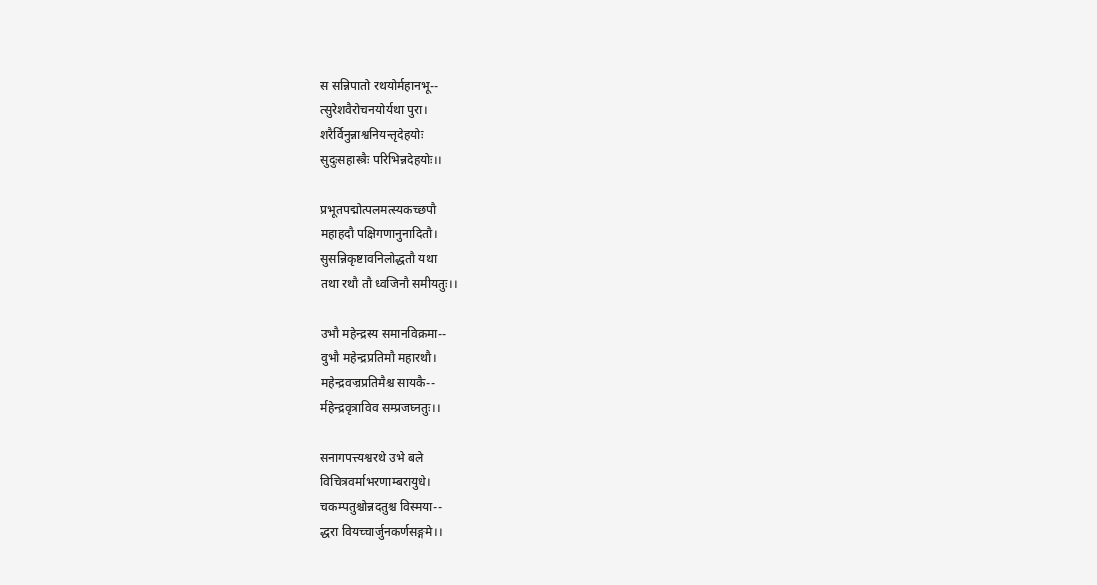स सन्निपातो रथयोर्महानभू--
त्सुरेशवैरोचनयोर्यथा पुरा।
शरैर्विनुन्नाश्वनियन्तृदेहयोः
सुदुःसहास्त्रैः परिभिन्नदेहयोः।।

प्रभूतपद्मोत्पलमत्स्यकच्छपौ
महाहदौ पक्षिगणानुनादितौ।
सुसन्निकृष्टावनिलोद्धतौ यथा
तथा रथौ तौ ध्वजिनौ समीयतुः।।

उभौ महेन्द्रस्य समानविक्रमा--
वुभौ महेन्द्रप्रतिमौ महारथौ।
महेन्द्रवज्रप्रतिमैश्च सायकै--
र्महेन्द्रवृत्राविव सम्प्रजघ्नतुः।।

सनागपत्त्यश्वरथे उभे बले
विचित्रवर्माभरणाम्बरायुधे।
चकम्पतुश्चोन्नदतुश्च विस्मया--
द्धरा वियच्चार्जुनकर्णसङ्गमे।।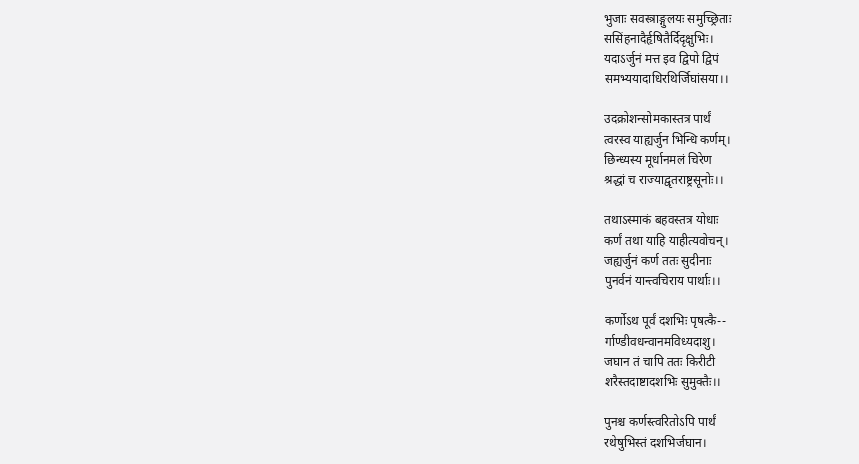भुजाः सवस्त्राङ्गुलयः समुच्छ्रिताः
ससिंहनादैर्हृषितैर्दिदृक्षुभिः।
यदाऽर्जुनं मत्त इव द्विपो द्विपं
समभ्ययादाधिरथिर्जिघांसया।।

उदक्रोशन्सोमकास्तत्र पार्थं
त्वरस्व याह्यर्जुन भिन्धि कर्णम्।
छिन्ध्यस्य मूर्धानमलं चिरेण
श्रद्धां च राज्याद्वृतराष्ट्रसूनोः।।

तथाऽस्माकं बहवस्तत्र योधाः
कर्णं तथा याहि याहीत्यवोचन्।
जह्यर्जुनं कर्ण ततः सुदीनाः
पुनर्वनं यान्त्वचिराय पार्थाः।।

कर्णोऽथ पूर्वं दशभिः पृषत्कै--
र्गाण्डीवधन्वानमविध्यदाशु।
जघान तं चापि ततः किरीटी
शरैस्तदाष्टादशभिः सुमुक्तैः।।

पुनश्च कर्णस्त्वरितोऽपि पार्थं
रथेषुभिस्तं दशभिर्जघान।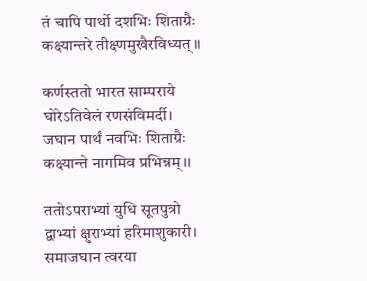तं चापि पार्थो दशभिः शिताग्रैः
कक्ष्यान्तरे तीक्ष्णमुखैरविध्यत्।।

कर्णस्ततो भारत साम्पराये
घोरेऽतिवेलं रणसंविमर्दी।
जघान पार्थं नवभिः शिताग्रैः
कक्ष्यान्ते नागमिव प्रभिन्नम्।।

ततोऽपराभ्यां युधि सूतपुत्रो
द्वाभ्यां क्षुराभ्यां हरिमाशुकारी।
समाजघान त्वरया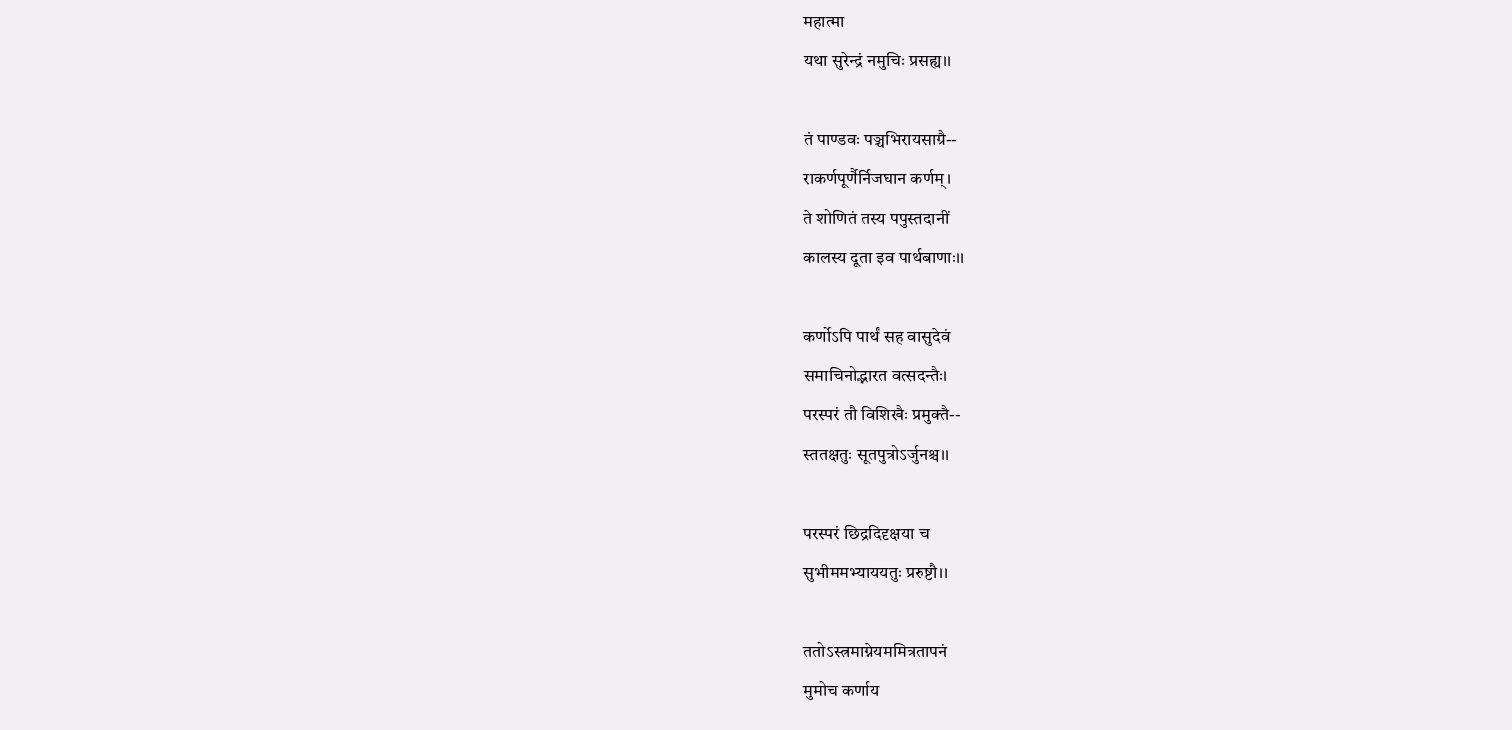महात्मा
यथा सुरेन्द्रं नमुचिः प्रसह्य।।

तं पाण्‍डवः पञ्चभिरायसाग्रै--
राकर्णपूर्णैर्निजघान कर्णम्।
ते शोणितं तस्य पपुस्तदानीं
कालस्य दूता इव पार्थबाणाः।।

कर्णोऽपि पार्थं सह वासुदेवं
समाचिनोद्भारत वत्सदन्तैः।
परस्परं तौ विशिखैः प्रमुक्तै--
स्ततक्षतुः सूतपुत्रोऽर्जुनश्च।।

परस्परं छिद्रदिदृक्षया च
सुभीममभ्याययतुः प्ररुष्टौ।।

ततोऽस्त्रमाग्नेयममित्रतापनं
मुमोच कर्णाय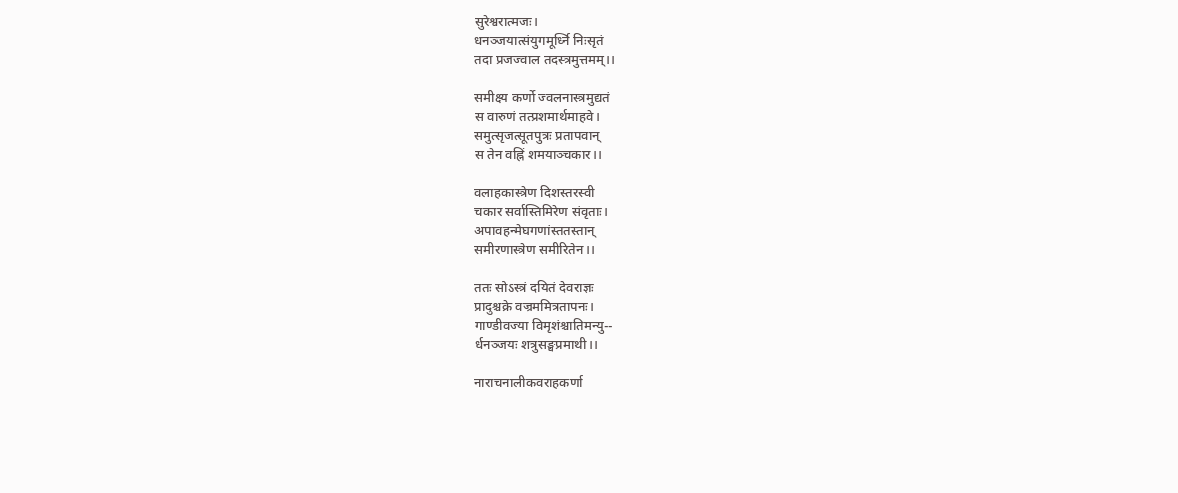सुरेश्वरात्मजः।
धनञ्जयात्संयुगमूर्ध्नि निःसृतं
तदा प्रजज्वाल तदस्त्रमुत्तमम्।।

समीक्ष्य कर्णो ज्वलनास्त्रमुद्यतं
स वारुणं तत्प्रशमार्थमाहवे।
समुत्सृजत्सूतपुत्रः प्रतापवान्
स तेन वह्निं शमयाञ्चकार।।

वलाहकास्त्रेण दिशस्तरस्वी
चकार सर्वास्तिमिरेण संवृताः।
अपावहन्मेघगणांस्ततस्तान्
समीरणास्त्रेण समीरितेन।।

ततः सोऽस्त्रं दयितं देवराज्ञः
प्रादुश्चक्रे वज्रममित्रतापनः।
गाण्डीवज्या विमृशंश्चातिमन्यु--
र्धनञ्जयः शत्रुसङ्घप्रमाथी।।

नाराचनालीकवराहकर्णा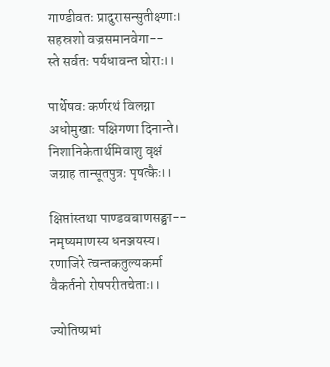गाण्डीवतः प्रादुरासन्सुतीक्ष्णाः।
सहस्रशो वज्रसमानवेगा--
स्ते सर्वतः पर्यधावन्त घोराः।।

पार्थेषवः कर्णरथं विलग्ना
अधोमुखाः पक्षिगणा दिनान्ते।
निशानिकेतार्थमिवाशु वृक्षं
जग्राह तान्सूतपुत्रः पृषत्कैः।।

क्षिप्तांस्तथा पाण्डवबाणसङ्घा--
नमृष्यमाणस्य धनञ्जयस्य।
रणाजिरे त्वन्तकतुल्यकर्मा
वैकर्तनो रोषपरीतचेताः।।

ज्योतिष्प्रभां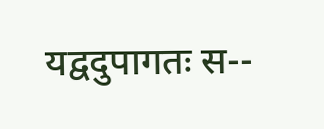यद्वदुपागतः स--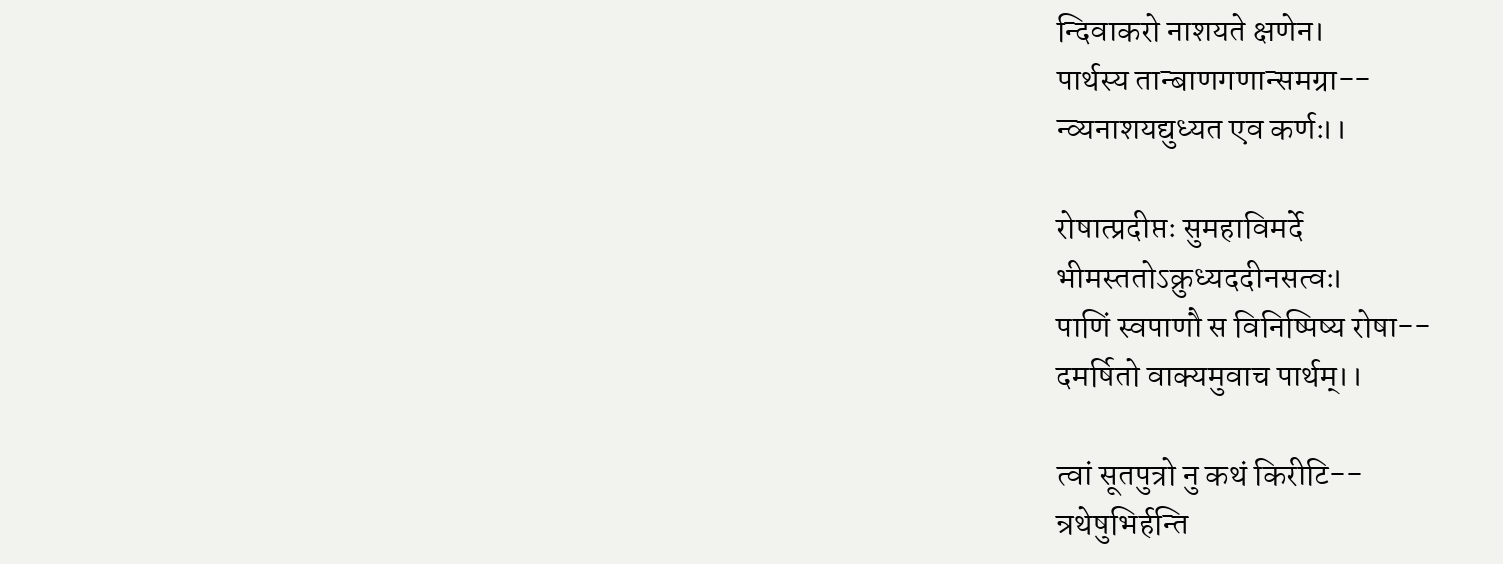न्दिवाकरो नाशयते क्षणेन।
पार्थस्य तान्बाणगणान्समग्रा--
न्व्यनाशयद्युध्यत एव कर्णः।।

रोषात्प्रदीप्तः सुमहाविमर्दे
भीमस्ततोऽक्रुध्यददीनसत्वः।
पाणिं स्वपाणौ स विनिष्पिष्य रोषा--
दमर्षितो वाक्यमुवाच पार्थम्।।

त्वां सूतपुत्रो नु कथं किरीटि--
न्रथेषुभिर्हन्ति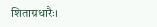शिताग्रधारैः।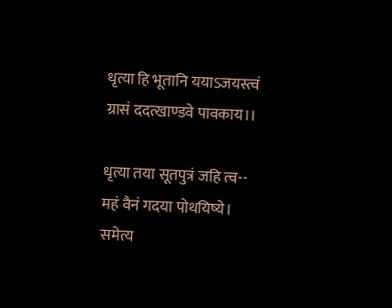धृत्या हि भूतानि ययाऽजयस्त्वं
ग्रासं ददत्खाण्डवे पावकाय।।

धृत्या तया सूतपुत्रं जहि त्व--
महं वैनं गदया पोथयिष्ये।
समेत्य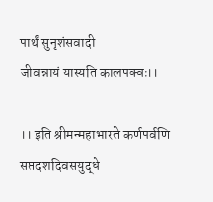पार्थं सुनृशंसवादी
जीवन्नायं यास्यति कालपक्वः।।

।। इति श्रीमन्महाभारते कर्णपर्वणि
सप्तदशदिवसयुद्धे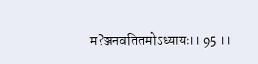म?ञ्जनवतितमोऽध्यायः।। 95 ।।